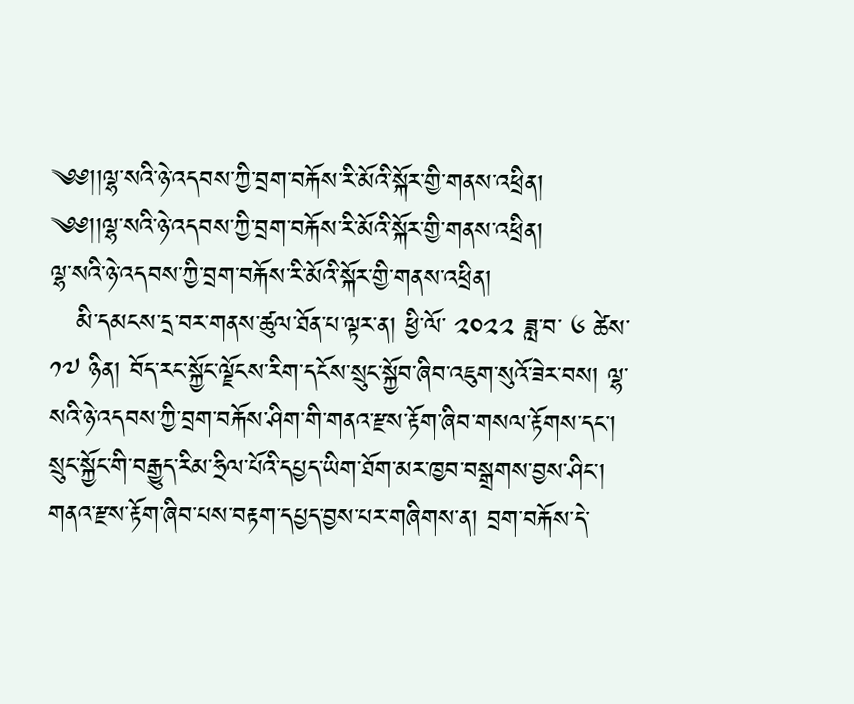༄༅།།ལྷ་སའི་ཉེ་འདབས་ཀྱི་བྲག་བརྐོས་རི་མོའི་སྐོར་གྱི་གནས་འཕྲིན།
༄༅།།ལྷ་སའི་ཉེ་འདབས་ཀྱི་བྲག་བརྐོས་རི་མོའི་སྐོར་གྱི་གནས་འཕྲིན།
ལྷ་སའི་ཉེ་འདབས་ཀྱི་བྲག་བརྐོས་རི་མོའི་སྐོར་གྱི་གནས་འཕྲིན།
   མི་དམངས་དྲ་བར་གནས་ཚུལ་ཐོན་པ་ལྟར་ན། ཕྱི་ལོ་ ༢༠༢༢ ཟླ་བ་ ༦ ཚེས་ ༡༧ ཉིན། བོད་རང་སྐྱོང་ལྗོངས་རིག་དངོས་སྲུང་སྐྱོབ་ཞིབ་འཇུག་སུའོ་ཟེར་བས། ལྷ་སའི་ཉེ་འདབས་ཀྱི་བྲག་བརྐོས་ཤིག་གི་གནའ་རྫས་རྟོག་ཞིབ་གསལ་རྟོགས་དང་། སྲུང་སྐྱོང་གི་བརྒྱུད་རིམ་ཧྲིལ་པོའི་དཔྱད་ཡིག་ཐོག་མར་ཁྱབ་བསྒྲགས་བྱས་ཤིང་།
གནའ་རྫས་རྟོག་ཞིབ་པས་བརྟག་དཔྱད་བྱས་པར་གཞིགས་ན། བྲག་བརྐོས་དེ་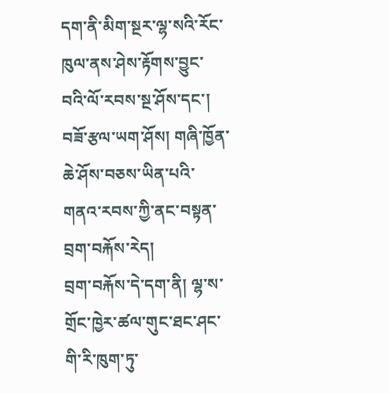དག་ནི་མིག་སྔར་ལྷ་སའི་རོང་ཁུལ་ནས་ཤེས་རྟོགས་བྱུང་བའི་ལོ་རབས་སྔ་ཤོས་དང་། བཟོ་རྩལ་ཡག་ཤོས། གཞི་ཁྱོན་ཆེ་ཤོས་བཅས་ཡིན་པའི་གནའ་རབས་ཀྱི་ནང་བསྟན་བྲག་བརྐོས་རེད།
བྲག་བརྐོས་དེ་དག་ནི། ལྷ་ས་གྲོང་ཁྱེར་ཚལ་གུང་ཐང་ཤང་གི་རི་ཁུག་ཏུ་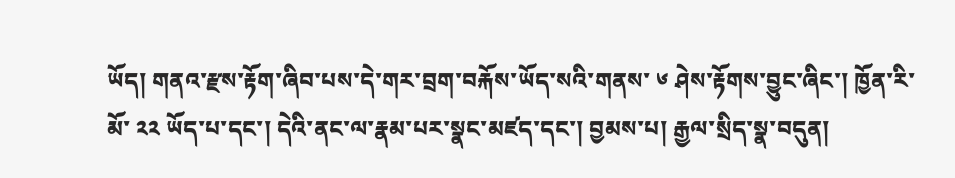ཡོད། གནའ་རྫས་རྟོག་ཞིབ་པས་དེ་གར་བྲག་བརྐོས་ཡོད་སའི་གནས་ ༦ ཤེས་རྟོགས་བྱུང་ཞིང་། ཁྱོན་རི་མོ་ ༢༢ ཡོད་པ་དང་། དེའི་ནང་ལ་རྣམ་པར་སྣང་མཛད་དང་། བྱམས་པ། རྒྱལ་སྲིད་སྣ་བདུན།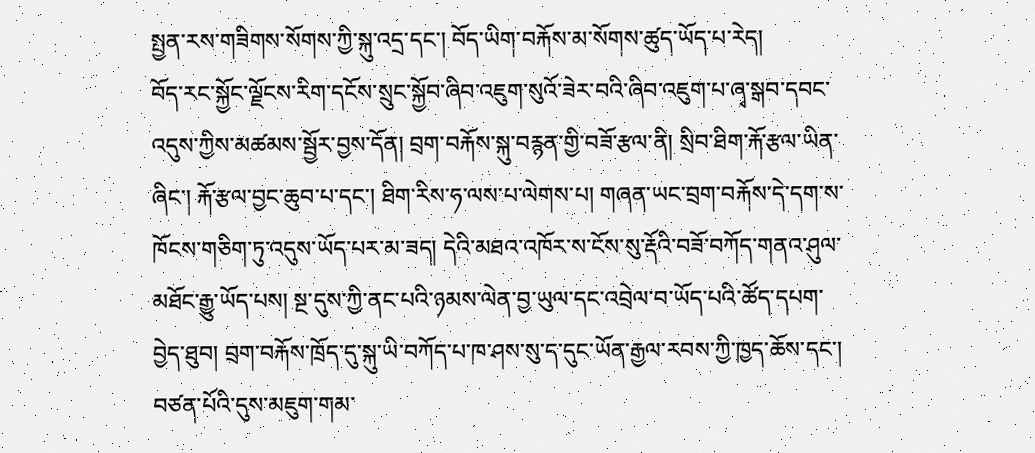སྤྱན་རས་གཟིགས་སོགས་ཀྱི་སྐུ་འདྲ་དང་། བོད་ཡིག་བརྐོས་མ་སོགས་ཚུད་ཡོད་པ་རེད།
བོད་རང་སྐྱོང་ལྗོངས་རིག་དངོས་སྲུང་སྐྱོབ་ཞིབ་འཇུག་སུའོ་ཟེར་བའི་ཞིབ་འཇུག་པ་ཞྭ་སྒབ་དབང་འདུས་ཀྱིས་མཚམས་སྦྱོར་བྱས་དོན། བྲག་བརྐོས་སྐུ་བརྙན་གྱི་བཟོ་རྩལ་ནི། སྲིབ་ཐིག་རྐོ་རྩལ་ཡིན་ཞིང་། རྐོ་རྩལ་བྱང་ཆུབ་པ་དང་། ཐིག་རིས་ཧ་ལས་པ་ལེགས་པ། གཞན་ཡང་བྲག་བརྐོས་དེ་དག་ས་ཁོངས་གཅིག་ཏུ་འདུས་ཡོད་པར་མ་ཟད། དེའི་མཐའ་འཁོར་ས་ངོས་སུ་རྡོའི་བཟོ་བཀོད་གནའ་ཤུལ་མཐོང་རྒྱུ་ཡོད་པས། སྔ་དུས་ཀྱི་ནང་པའི་ཉམས་ལེན་བྱ་ཡུལ་དང་འབྲེལ་བ་ཡོད་པའི་ཚོད་དཔག་བྱེད་ཐུབ། བྲག་བརྐོས་ཁྲོད་དུ་སྐུ་ཡི་བཀོད་པ་ཁ་ཤས་སུ་ད་དུང་ཡོན་རྒྱལ་རབས་ཀྱི་ཁྱད་ཆོས་དང་། བཙན་པོའི་དུས་མཇུག་གམ་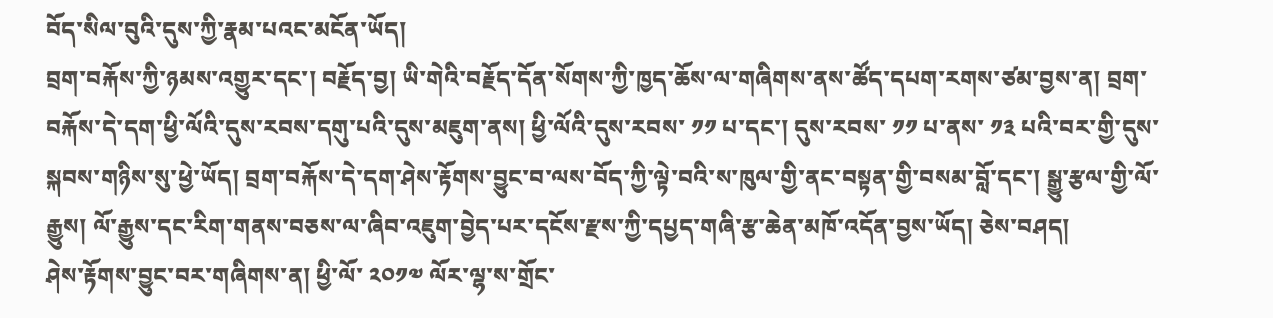བོད་སིལ་བུའི་དུས་ཀྱི་རྣམ་པའང་མངོན་ཡོད།
བྲག་བརྐོས་ཀྱི་ཉམས་འགྱུར་དང་། བརྗོད་བྱ། ཡི་གེའི་བརྗོད་དོན་སོགས་ཀྱི་ཁྱད་ཆོས་ལ་གཞིགས་ནས་ཚོད་དཔག་རགས་ཙམ་བྱས་ན། བྲག་བརྐོས་དེ་དག་ཕྱི་ལོའི་དུས་རབས་དགུ་པའི་དུས་མཇུག་ནས། ཕྱི་ལོའི་དུས་རབས་ ༡༡ པ་དང་། དུས་རབས་ ༡༡ པ་ནས་ ༡༣ པའི་བར་གྱི་དུས་སྐབས་གཉིས་སུ་ཕྱེ་ཡོད། བྲག་བརྐོས་དེ་དག་ཤེས་རྟོགས་བྱུང་བ་ལས་བོད་ཀྱི་ལྟེ་བའི་ས་ཁུལ་གྱི་ནང་བསྟན་གྱི་བསམ་བློ་དང་། སྒྱུ་རྩལ་གྱི་ལོ་རྒྱུས། ལོ་རྒྱུས་དང་རིག་གནས་བཅས་ལ་ཞིབ་འཇུག་བྱེད་པར་དངོས་རྫས་ཀྱི་དཔྱད་གཞི་རྩ་ཆེན་མཁོ་འདོན་བྱས་ཡོད། ཅེས་བཤད།
ཤེས་རྟོགས་བྱུང་བར་གཞིགས་ན། ཕྱི་ལོ་ ༢༠༡༧ ལོར་ལྷ་ས་གྲོང་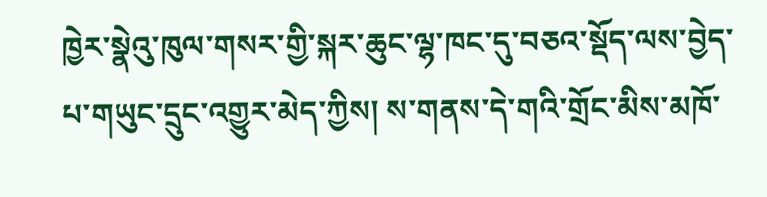ཁྱེར་སྣེའུ་ཁུལ་གསར་གྱི་སྐར་ཆུང་ལྷ་ཁང་དུ་བཅའ་སྡོད་ལས་བྱེད་པ་གཡུང་དྲུང་འགྱུར་མེད་ཀྱིས། ས་གནས་དེ་གའི་གྲོང་མིས་མཁོ་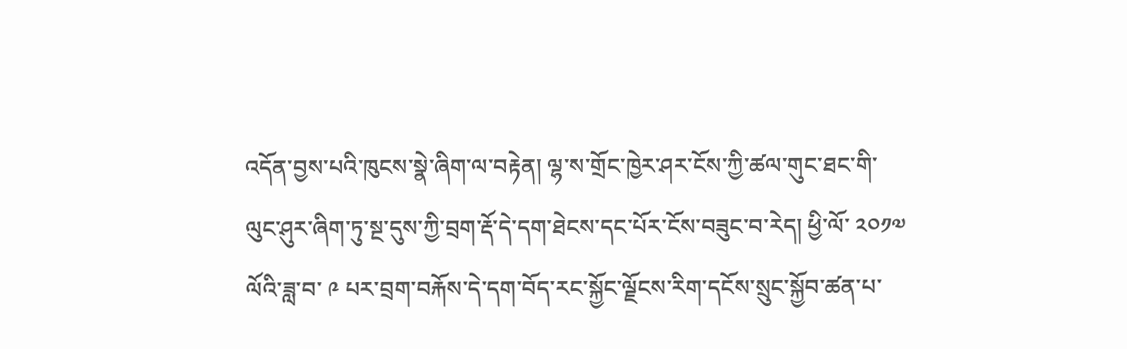འདོན་བྱས་པའི་ཁུངས་སྣེ་ཞིག་ལ་བརྟེན། ལྷ་ས་གྲོང་ཁྱེར་ཤར་ངོས་ཀྱི་ཚལ་གུང་ཐང་གི་ལུང་ཤུར་ཞིག་ཏུ་སྔ་དུས་ཀྱི་བྲག་རྡོ་དེ་དག་ཐེངས་དང་པོར་ངོས་བཟུང་བ་རེད། ཕྱི་ལོ་ ༢༠༡༧ ལོའི་ཟླ་བ་ ༩ པར་བྲག་བརྐོས་དེ་དག་བོད་རང་སྐྱོང་ལྗོངས་རིག་དངོས་སྲུང་སྐྱོབ་ཚན་པ་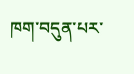ཁག་བདུན་པར་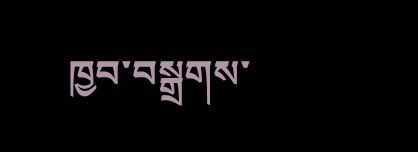ཁྱབ་བསྒྲགས་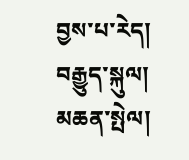བྱས་པ་རེད།
བརྒྱུད་སྐུལ།
མཆན་སྤེལ།